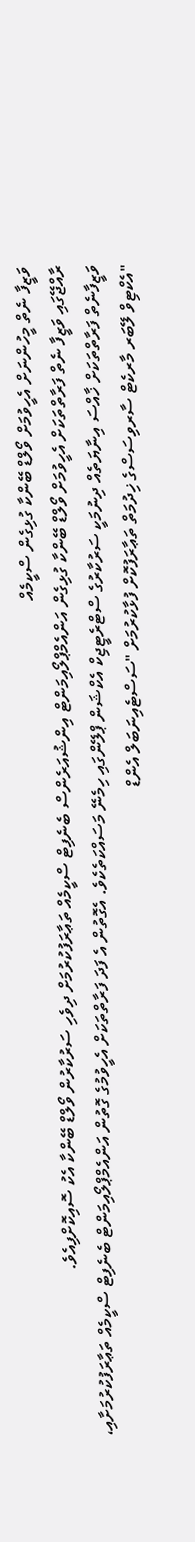ވަޒީފާ ނެތް މީހުންނަށް އެހީވުމަށް ވޯލްޑް ބޭންކާ ގުޅިގެން ސްކީމެއް
ރާއްޖޭގައި ވަޒީފާ ނެތް ފަރާތްތަކަށް އެހީވުމަށް ވޯލްޑް ބޭންކާ ގުޅިގެން އަންއެމްޕްލޯއިމަންޓް އިންޝުއަރެންސް ބެނެފިޓް ސްކީމެއް ތަޢާރަފުކުރުމަށް ދިވެހި ސަރުކާރުން ވޯލްޑް ބޭންކާ އެކު ސޮއިކޮށްފިއެވެ.
ވަޒީފާނެތް ފަރާތްތަކަށް ޚާއްސަ އިނާޔަތެއް ދިނުމަކީ ސަރުކާރުގެ ސްޓްރެޓީޖިކް އެކްޝަން ޕްލޭންގައި ހިމެނޭ މަސައްކަތެކެވެ. އެގޮތުން އެ ފަދަ ފަރާތްތަކަށް އެހީވުމުގެ ގޮތުން އަންއެމްޕްލޯއިމަންޓް ބެނެފިޓް ސްކީމެއް ތަޢާރަފުކުރުމަށާއި، "އެކްޓިވް ލޭބަރ މާރކެޓް ސާރވިސަސްގެ ޚިދުމަތް ތަޢާރަފުކޮށް ފުޅާކުރުމަށް "ސަސްޓެއިނަބަލް އެންޑް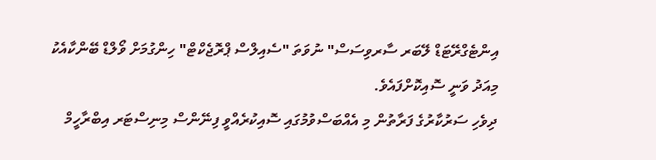އިންޓެގްރޭޓަޑް ލޭބަރ ސާރވިސަސް" ނުވަތަ "ސެއިލްސް ޕްރޮޖެކްޓް" ހިންގުމަށް ވޯލްޑް ބޭންކާއެކު މިއަދު ވަނީ ސޮއިކޮށްފައެވެ.
ދިވެހި ސަރުކާރުގެ ފަރާތުން މި އެއްބަސްވުމުގައި ސޮއިކުރެއްވީ ފިނޭންސް މިނިސްޓަރ އިބްރާހީމް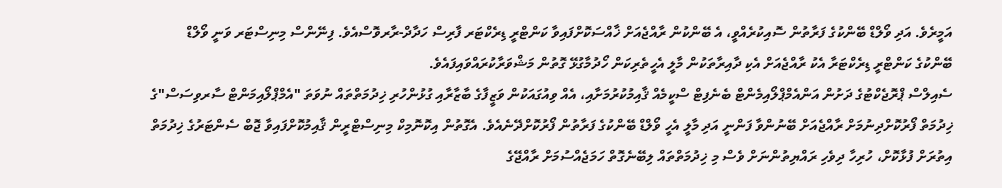އަމީރެވެ. އަދި ވޯލްޑް ބޭންކުގެ ފަރާތުން ސޮއިކުރެއްވީ، އެ ބޭންކުން ރާއްޖެއަށް ޚާއްސަކޮށްފައިވާ ކަންޓްރީ ޑިރެކްޓަރ ފާރިސް ހަދާދް-ރާރވޮސްއެވެ. ފިނޭންސް މިނިސްޓަރ ވަނީ ވޯލްޑް ބޭންކުގެ ކަންޓްރީ ޑިރެކްޓަރާ އެކު ރާއްޖެއަށް އެކި ދާއިރާތަކުން މާލީ އެހީތެރިކަން ހޯދުމާގުޅޭ ގޮތުން މަޝްވަރާކުރައްވައިފައެވެ.
ސެއިލްސް ޕްރޮޖެކްޓުގެ ދަށުން އަންއެމްޕްލޯއިމެންޓް ބެނެފިޓް ސްކީމެއް ޤާއިމުކުރުމަށާއި، އެއް ވިއުގައަކުން ވަޒީފާގެ ބާޒާރާއި ގުޅުންހުރި ޚިދުމަތްތައް ނުވަތަ "އެމްޕްލޯއިމަންޓް ސާރވިސަސް"ގެ ޚިދުމަތް ފޯރުކޮށްދިނުމަށް ރާއްޖެއަށް ބޭނުންވާ ފަންނީ އަދި މާލީ އެހީ ވޯލްޑް ބޭންކުގެ ފަރާތުން ފޯރުކޮށްދޭނެއެވެ. އެގޮތުން އިކޮނޮމިކް މިނިސްޓްރީން ޤާއިމުކޮށްފައިވާ ޖޮބް ސެންޓަރުގެ ޚިދުމަތް އިތުރަށް ފުޅާކޮށް، ހުރިހާ ދިވެހި ރައްޔިތުންނަށް ވެސް މި ޚިދުމަތްތައް ލިބޭނެގޮތް ހަމަޖެއްސުމަށް ރާއްޖޭގެ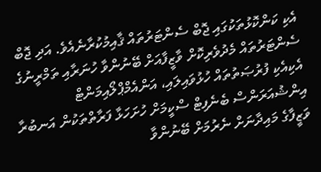އެކި ކަންކޮޅުތަކުގައި ޖޮބް ސެންޓަރުތައް ޤާއިމުކުރާނެއެވެ. އަދި ޖޮބް ސެންޓަރުތައް މެދުވެރިކޮށް ވާޒީފާއަށް ބޭނުންވާ ހުނަރާއި ތަމްރީނުގެ އެކިއެކި ފުރުޞަތުތައް ހުޅުވައިލައި، އަންއެމްޕްލޯއިމަންޓް އިންޝުއަރަންސް ބެނެފިޓް ސްކީމަށް ހުށަހަޅާ ފަރާތްތަކުން އަނބުރާ ވަޒީފާގެ މައިދާނަށް ނެރުމަށް ބޭނުންވާ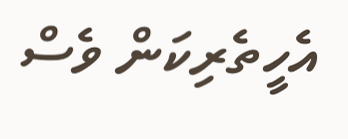އެހީތެރިކަން ވެސް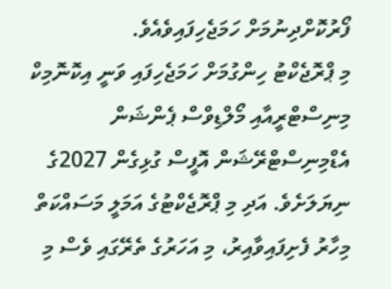ފޯރުކޮށްދިނުމަށް ހަމަޖެހިފައިވެއެވެ.
މި ޕްރޮޖެކްޓު ހިންގުމަށް ހަމަޖެހިފައި ވަނީ އިކޮނޮމިކް މިނިސްޓްރީއާއި މޯލްޑިވްސް ޕެންޝަން އެޑްމިނިސްޓްރޭޝަން އޮފީސް ގުޅިގެން 2027ގެ ނިޔަލަށެވެ. އަދި މި ޕްރޮޖެކްޓުގެ އަމަލީ މަސައްކަތް މިހާރު ފެށިފައިވާއިރު، މި އަހަރުގެ ތެރޭގައި ވެސް މި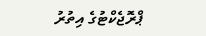ޕްރޮޖެކްޓުގެ އިތުރު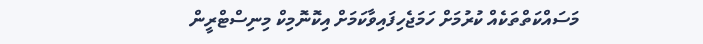މަސައްކަތްތަކެއް ކުރުމަށް ހަމަޖެހިފައިވާކަމަށް އިކޮނޮމިކް މިނިސްޓްރީން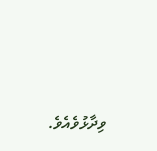ވިދާޅުވެއެވެ.